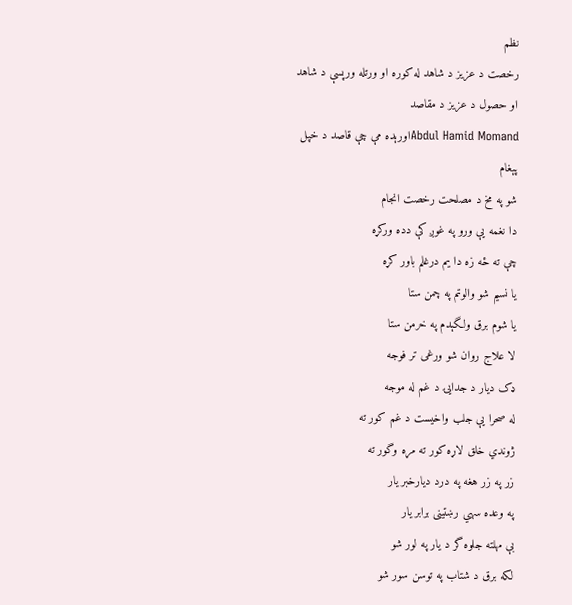نظم
رخصت د عزيز د شاهد له کوره او ورتله ورپسې د شاهد او حصول د عزيز د مقاصد
Abdul Hamid Momandاورېده مې چې قاصد د خپل پېغام
شو په مخ د مصلحت رخصت انجام
دا نغمه يې ورو په غوږ کې دده ورکړه
چې ته ځه زه دا يم درغلم باور کړه
يا نسيم شو والوتم په چمن ستا
يا شوم برق ولگېدم په خرمن ستا
لا علاج روان شو ورغی تر فوجه
ډک ديار د جدايۍ د غم له موجه
له صحرا يې جلب واخيست د غم کور ته
ژوندي خلق لاړه کور ته مړه وگور ته
زر په زر هغه په درد ديارخبر يار
په وعده سهي رښتينی برابر يار
بې مهلته جلوه گر د يار په لور شو
لکه برق د شتاب په توسن سور شو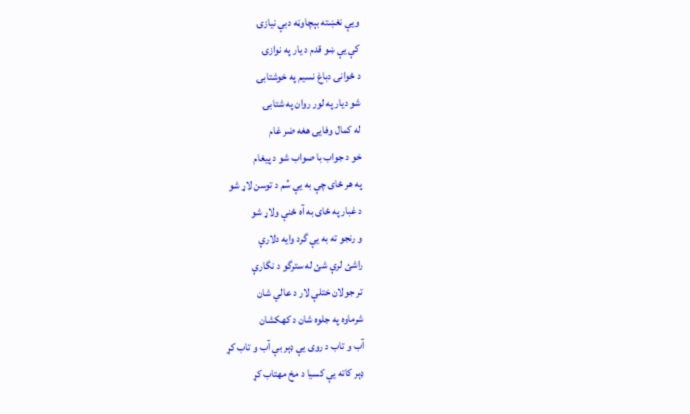ويې نغښته بېچاوڼه دبې نيازۍ
کې يې ښو قدم د يار په نوازۍ
د ځوانۍ دباغ نسيم په خوشتابۍ
شو ديار په لور روان په شتابۍ
له کمال وفايۍ هغه ضر غام
خو د جواب با صواب شو د پيغام
په هر ځای چې به يې سُم د توسن لاړ شو
د غبار په ځای به آه ځنې ولاړ شو
و رنجو ته به يې گرد وايه دلارې
راشئ لرې شئ له سترگو د نگارې
تر جولان ختلې لار د عالي شان
شرماوه په جلوه شان د کهکشان
آب و تاب د روی يې ډېر بې آب و تاب کړ
ډېر کاته يې کسيا د مخ مهتاب کړ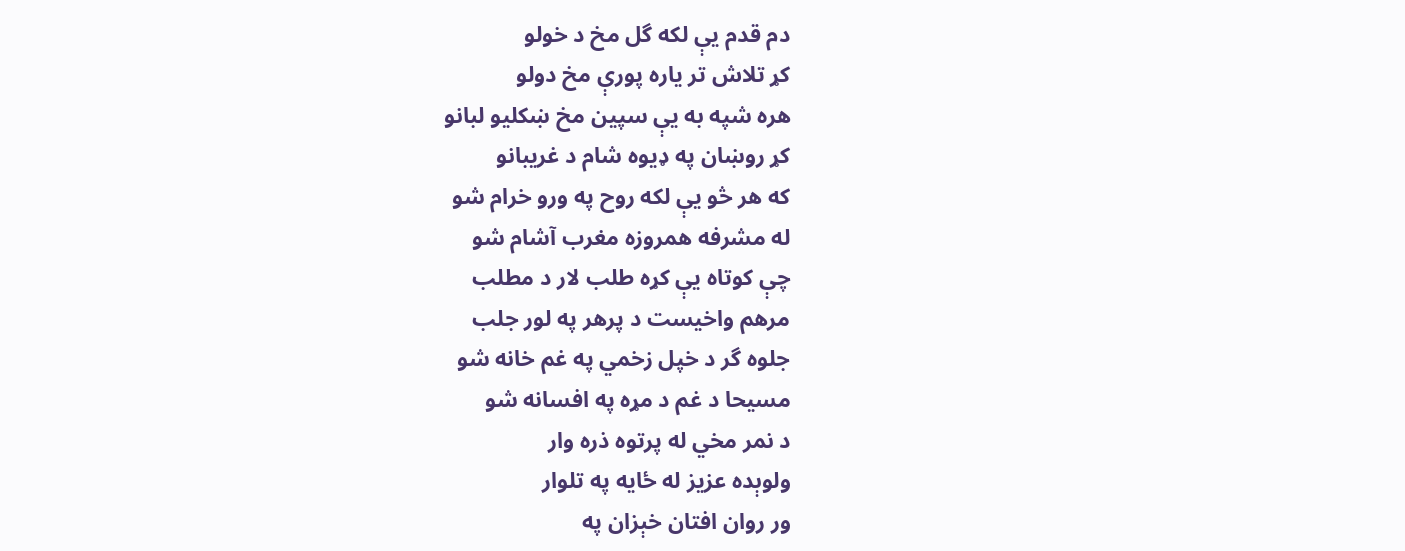دم قدم يې لکه گل مخ د خولو
کړ تلاش تر ياره پورې مخ دولو
هره شپه به يې سپين مخ ښکليو لبانو
کړ روښان په ډيوه شام د غريبانو
که هر څو يې لکه روح په ورو خرام شو
له مشرفه همروزه مغرب آشام شو
چې کوتاه يې کړه طلب لار د مطلب
مرهم واخيست د پرهر په لور جلب
جلوه گر د خپل زخمي په غم خانه شو
مسيحا د غم د مړه په افسانه شو
د نمر مخي له پرتوه ذره وار
ولوېده عزيز له ځايه په تلوار
ور روان افتان خېزان په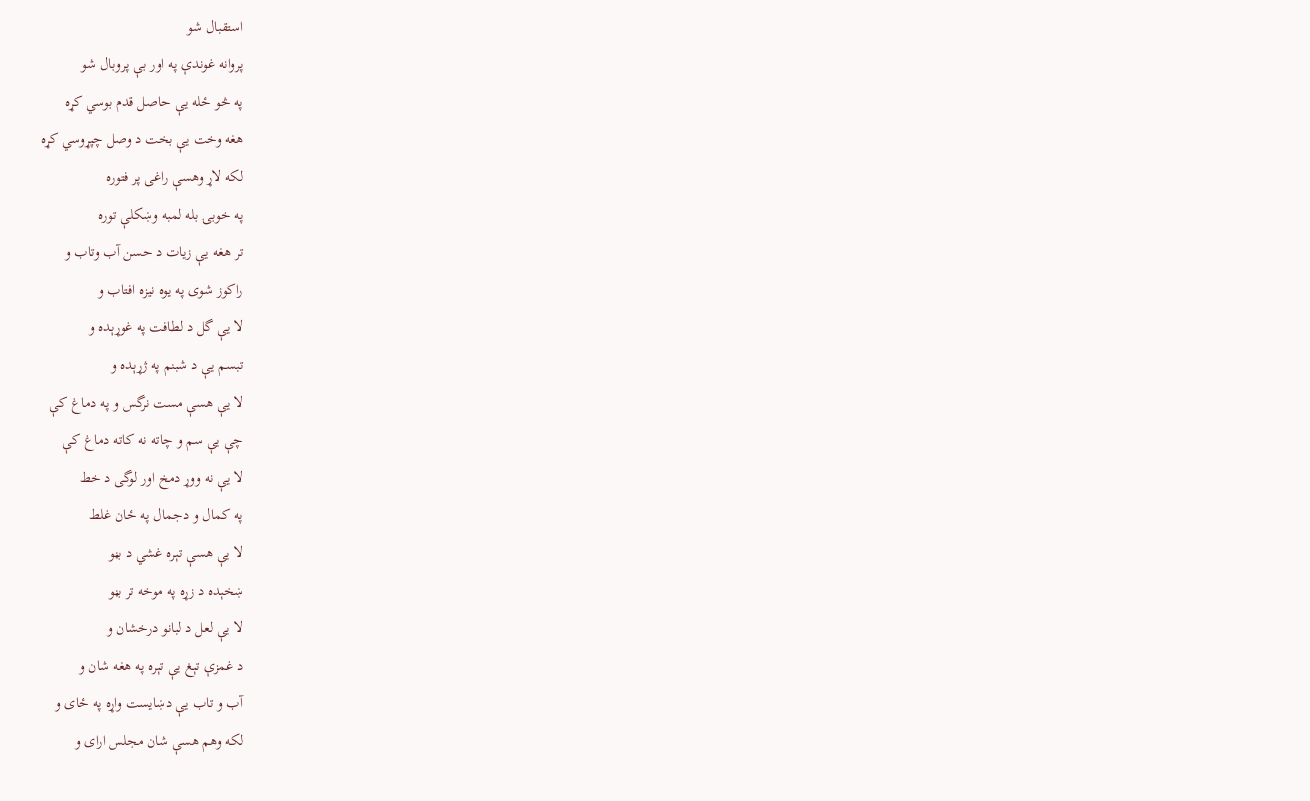استقبال شو
پروانه غوندې په اور بې پروبال شو
په څو ځله يې حاصل قدم بوسي کړه
هغه وخت يې بخت د وصل چپړوسي کړه
لکه لاړ وهسې راغی پر فتوره
په خوبۍ بله لمبه وښکلې توره
تر هغه يې زيات د حسن آب وتاب و
راکوز شوی په يوه نيزه افتاب و
لا يې گل د لطافت په غوړېده و
تبسم يې د شبنم په ژړېده و
لا يې هسې مست نرگس و په دماغ کې
چې يې سم و چاته نه کاته دماغ کې
لا يې نه ووړ دمخ اور لوگی د خط
په کمال و دجمال په ځان غلط
لا يې هسې تېره غشي د بڼو
ښخېده د زړه په موخه تر بڼو
لا يې لعل د لبانو درخشان و
د غمزې تېغ يې تېره په هغه شان و
آب و تاب يې دښايست واړه په ځای و
لکه وهم هسې شان مجلس ارای و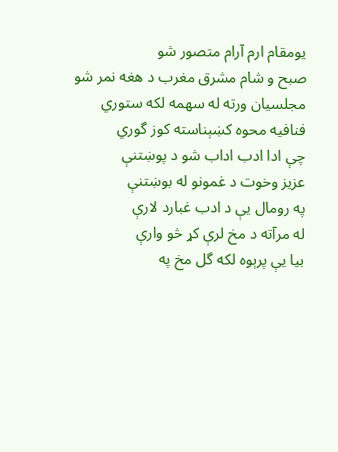يومقام ارم آرام متصور شو
صبح و شام مشرق مغرب د هغه نمر شو
مجلسيان ورته له سهمه لکه ستوري
فنافيه محوه کښېناسته کوز گوري
چې ادا ادب اداب شو د پوښتنې
عزيز وخوت د غمونو له بوښتنې
په رومال يې د ادب غبارد لارې
له مرآته د مخ لرې کړ څو وارې
بيا يې پرېوه لکه گل مخ په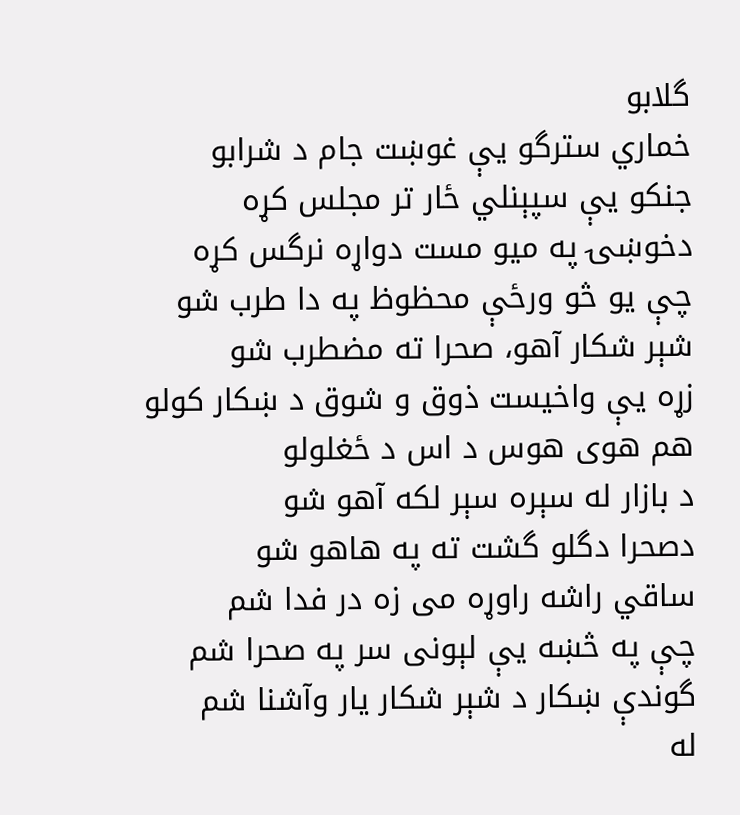گلابو
خماري سترگو يې غوښت جام د شرابو
جنکو يې سپېنلي ځار تر مجلس کړه
دخوښۍ په ميو مست دواړه نرگس کړه
چې يو څو ورځې محظوظ په دا طرب شو
شېر شکار آهو، صحرا ته مضطرب شو
زړه يې واخيست ذوق و شوق د ښکار کولو
هم هوی هوس د اس د ځغلولو
د بازار له سېره سېر لکه آهو شو
دصحرا دگلو گشت ته په هاهو شو
ساقي راشه راوړه می زه در فدا شم
چې په څښه يې لېونی سر په صحرا شم
گوندې ښکار د شېر شکار يار وآشنا شم
له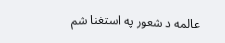عالمه د شعور په استغنا شم